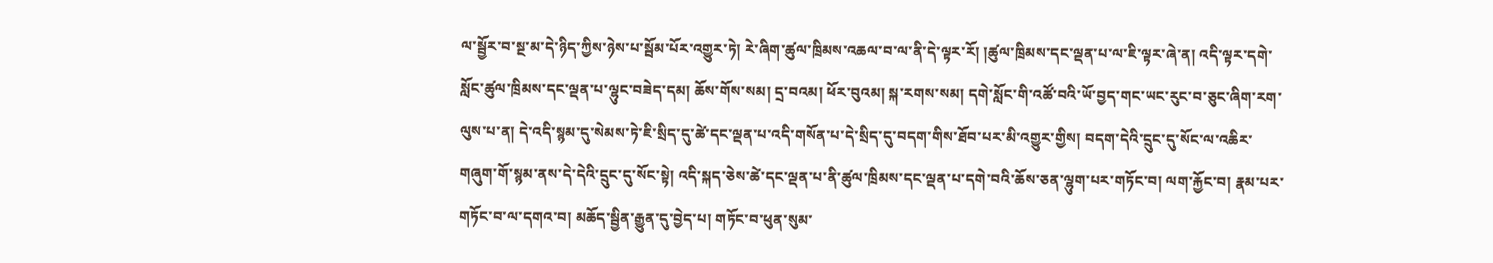ལ་སྦྱོར་བ་སྔ་མ་དེ་ཉིད་ཀྱིས་ཉེས་པ་སྦོམ་པོར་འགྱུར་ཏེ། རེ་ཞིག་ཚུལ་ཁྲིམས་འཆལ་བ་ལ་ནི་དེ་ལྟར་རོ། །ཚུལ་ཁྲིམས་དང་ལྡན་པ་ལ་ཇི་ལྟར་ཞེ་ན། འདི་ལྟར་དགེ་སློང་ཚུལ་ཁྲིམས་དང་ལྡན་པ་ལྷུང་བཟེད་དམ། ཆོས་གོས་སམ། དྲ་བའམ། ཕོར་བུའམ། སྐ་རགས་སམ། དགེ་སློང་གི་འཚོ་བའི་ཡོ་བྱད་གང་ཡང་རུང་བ་ཅུང་ཞིག་རག་ལུས་པ་ན། དེ་འདི་སྙམ་དུ་སེམས་ཏེ་ཇི་སྲིད་དུ་ཚེ་དང་ལྡན་པ་འདི་གསོན་པ་དེ་སྲིད་དུ་བདག་གིས་ཐོབ་པར་མི་འགྱུར་གྱིས། བདག་དེའི་དྲུང་དུ་སོང་ལ་འཆིར་གཞུག་གོ་སྙམ་ནས་དེ་དེའི་དྲུང་དུ་སོང་སྟེ། འདི་སྐད་ཅེས་ཚེ་དང་ལྡན་པ་ནི་ཚུལ་ཁྲིམས་དང་ལྡན་པ་དགེ་བའི་ཆོས་ཅན་ལྷུག་པར་གཏོང་བ། ལག་རྐྱོང་བ། རྣམ་པར་གཏོང་བ་ལ་དགའ་བ། མཆོད་སྦྱིན་རྒྱུན་དུ་བྱེད་པ། གཏོང་བ་ཕུན་སུམ་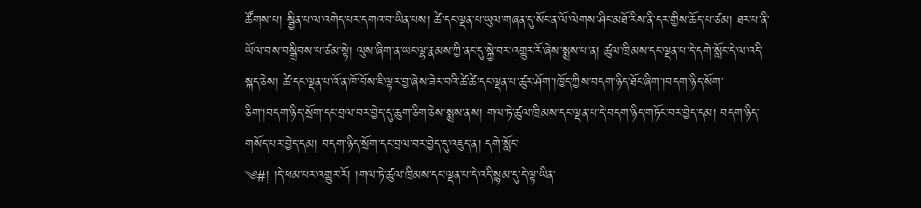ཚོགས་པ། སྦྱིན་པ་ལ་འགེད་པར་དགའ་བ་ཡིན་པས། ཚེ་དང་ལྡན་པ་ཡུལ་གཞན་དུ་སོང་ན་ལོ་ལེགས་ཤིང་མཐོ་རིས་ནི་དར་གྱིས་ཆོད་པ་ཙམ། ཐར་པ་ནི་ཡོལ་བས་བསྒྲིབས་པ་ཙམ་སྟེ། ལུས་ཞིག་ན་ཡང་ལྷ་རྣམས་ཀྱི་ནང་དུ་སྐྱེ་བར་འགྱུར་རོ་ཞེས་སྨྲས་པ་ན། ཚུལ་ཁྲིམས་དང་ལྡན་པ་དེ་དགེ་སློང་དེ་ལ་འདི་སྐད་ཅེས། ཚེ་དང་ལྡན་པ་འོ་ན་ཁོ་བོས་ཇི་ལྟར་བྱ་ཞེས་ཟེར་བའི་ཚེ་ཚེ་དང་ལྡན་པ་ཚུར་ཤོག་།ཁྱོད་ཀྱིས་བདག་ཉིད་ཐོང་ཞིག་།བདག་ཉིད་སོག་ཅིག་།བདག་ཉིད་སྲོག་དང་བྲལ་བར་བྱེད་དུ་ཆུག་ཅིག་ཅེས་སྨྲས་ནས། གལ་ཏེ་ཚུལ་ཁྲིམས་དང་ལྡན་པ་དེ་བདག་ཉིད་གཏོང་བར་བྱེད་དམ། བདག་ཉིད་གསོད་པར་བྱེད་དམ། བདག་ཉིད་སྲོག་དང་བྲལ་བར་བྱེད་དུ་འཇུད་ན། དགེ་སློང་
༄#། །དེ་ཕམ་པར་འགྱུར་རོ། །གལ་ཏེ་ཚུལ་ཁྲིམས་དང་ལྡན་པ་དེ་འདི་སྙམ་དུ་དེ་ལྟ་ཡིན་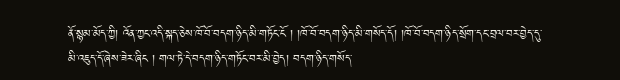ནོ་སྙམ་མོད་ཀྱི། འོན་ཀྱང་འདི་སྐད་ཅེས་ཁོ་བོ་བདག་ཉིད་མི་གཏོང་ངོ ། །ཁོ་བོ་བདག་ཉིད་མི་གསོད་དོ། །ཁོ་བོ་བདག་ཉིད་སྲོག་དང་བྲལ་བར་བྱེད་དུ་མི་འཇུད་དོ་ཞེས་ཟེར་ཞིང ། གལ་ཏེ་དེ་བདག་ཉིད་གཏོང་བར་མི་བྱེད། བདག་ཉིད་གསོད་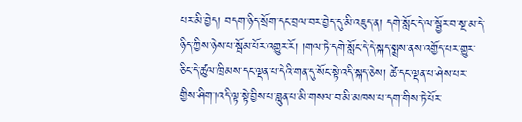པར་མི་བྱེད། བདག་ཉིད་སྲོག་དང་བྲལ་བར་བྱེད་དུ་མི་འཇུད་ན། དགེ་སློང་དེ་ལ་སྦྱོར་བ་སྔ་མ་དེ་ཉིད་ཀྱིས་ཉེས་པ་སྦོམ་པོར་འགྱུར་རོ། །གལ་ཏེ་དགེ་སློང་དེ་དེ་སྐད་སྨྲས་ནས་འགྱོད་པར་གྱུར་ཅིང་དེ་ཚུལ་ཁྲིམས་དང་ལྡན་པ་དེའི་གན་དུ་སོང་སྟེ་འདི་སྐད་ཅེས། ཚེ་དང་ལྡན་པ་ཤེས་པར་གྱིས་ཤིག་།འདི་ལྟ་སྟེ་བྱིས་པ་བླུན་པ་མི་གསལ་བ་མི་མཁས་པ་དག་གིས་ཏེ་པོར་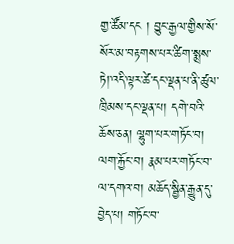གྱ་ཚོམ་དང ། བྱུང་རྒྱལ་གྱིས་སོ་སོར་མ་བརྟགས་པར་ཚིག་སྨྲས་ཏེ།་འདི་ལྟར་ཚེ་དང་ལྡན་པ་ནི་ཚུལ་ཁྲིམས་དང་ལྡན་པ། དགེ་བའི་ཆོས་ཅན། ལྷུག་པར་གཏོང་བ། ལག་རྐྱོང་བ། རྣམ་པར་གཏོང་བ་ལ་དགའ་བ། མཆོད་སྦྱིན་རྒྱུན་དུ་བྱེད་པ། གཏོང་བ་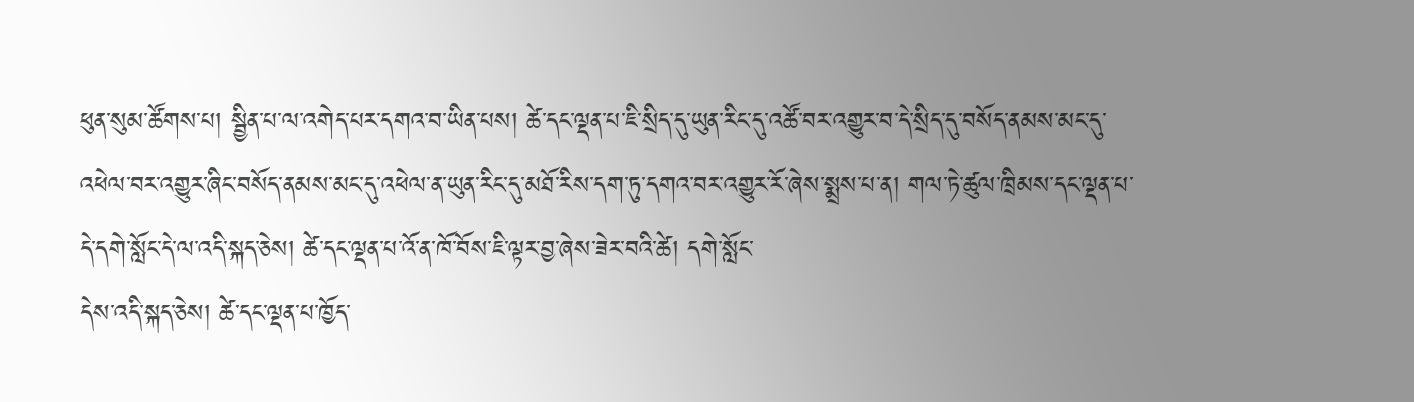ཕུན་སུམ་ཚོགས་པ། སྦྱིན་པ་ལ་འགེད་པར་དགའ་བ་ཡིན་པས། ཚེ་དང་ལྡན་པ་ཇི་སྲིད་དུ་ཡུན་རིང་དུ་འཚོ་བར་འགྱུར་བ་དེ་སྲིད་དུ་བསོད་ནམས་མང་དུ་འཕེལ་བར་འགྱུར་ཞིང་བསོད་ནམས་མང་དུ་འཕེལ་ན་ཡུན་རིང་དུ་མཐོ་རིས་དག་ཏུ་དགའ་བར་འགྱུར་རོ་ཞེས་སྨྲས་པ་ན། གལ་ཏེ་ཚུལ་ཁྲིམས་དང་ལྡན་པ་དེ་དགེ་སློང་དེ་ལ་འདི་སྐད་ཅེས། ཚེ་དང་ལྡན་པ་འོ་ན་ཁོ་བོས་ཇི་ལྟར་བྱ་ཞེས་ཟེར་བའི་ཚེ། དགེ་སློང་
དེས་འདི་སྐད་ཅེས། ཚེ་དང་ལྡན་པ་ཁྱོད་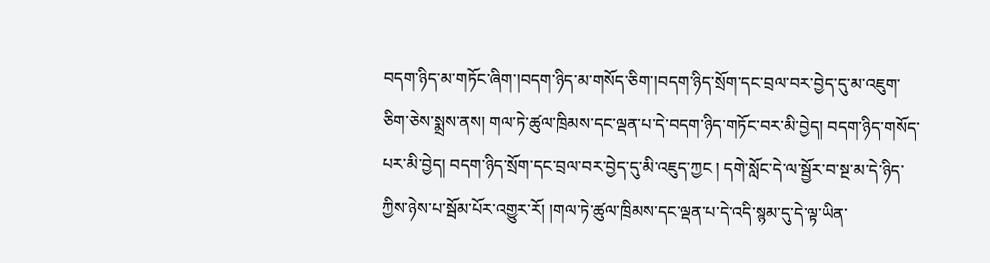བདག་ཉིད་མ་གཏོང་ཞིག་།བདག་ཉིད་མ་གསོད་ཅིག་།བདག་ཉིད་སྲོག་དང་བྲལ་བར་བྱེད་དུ་མ་འཇུག་ཅིག་ཅེས་སྨྲས་ནས། གལ་ཏེ་ཚུལ་ཁྲིམས་དང་ལྡན་པ་དེ་བདག་ཉིད་གཏོང་བར་མི་བྱེད། བདག་ཉིད་གསོད་པར་མི་བྱེད། བདག་ཉིད་སྲོག་དང་བྲལ་བར་བྱེད་དུ་མི་འཇུད་ཀྱང ། དགེ་སློང་དེ་ལ་སྦྱོར་བ་སྔ་མ་དེ་ཉིད་ཀྱིས་ཉེས་པ་སྦོམ་པོར་འགྱུར་རོ། །གལ་ཏེ་ཚུལ་ཁྲིམས་དང་ལྡན་པ་དེ་འདི་སྙམ་དུ་དེ་ལྟ་ཡིན་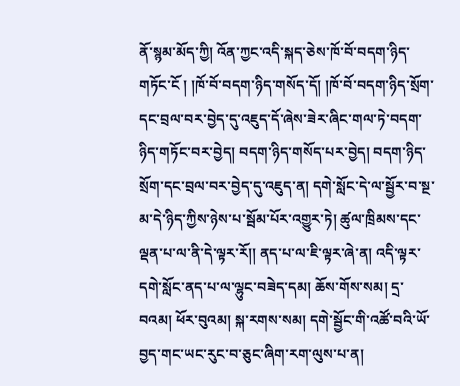ནོ་སྙམ་མོད་ཀྱི། འོན་ཀྱང་འདི་སྐད་ཅེས་ཁོ་བོ་བདག་ཉིད་གཏོང་ངོ ། །ཁོ་བོ་བདག་ཉིད་གསོད་དོ། །ཁོ་བོ་བདག་ཉིད་སྲོག་དང་བྲལ་བར་བྱེད་དུ་འཇུད་དོ་ཞེས་ཟེར་ཞིང་གལ་ཏེ་བདག་ཉིད་གཏོང་བར་བྱེད། བདག་ཉིད་གསོད་པར་བྱེད། བདག་ཉིད་སྲོག་དང་བྲལ་བར་བྱེད་དུ་འཇུད་ན། དགེ་སློང་དེ་ལ་སྦྱོར་བ་སྔ་མ་དེ་ཉིད་ཀྱིས་ཉེས་པ་སྦོམ་པོར་འགྱུར་ཏེ། ཚུལ་ཁྲིམས་དང་ལྡན་པ་ལ་ནི་དེ་ལྟར་རོ།། ནད་པ་ལ་ཇི་ལྟར་ཞེ་ན། འདི་ལྟར་དགེ་སློང་ནད་པ་ལ་ལྷུང་བཟེད་དམ། ཆོས་གོས་སམ། དྲ་བའམ། ཕོར་བུའམ། སྐ་རགས་སམ། དགེ་སྦྱོང་གི་འཚོ་བའི་ཡོ་བྱད་གང་ཡང་རུང་བ་ཅུང་ཞིག་རག་ལུས་པ་ན།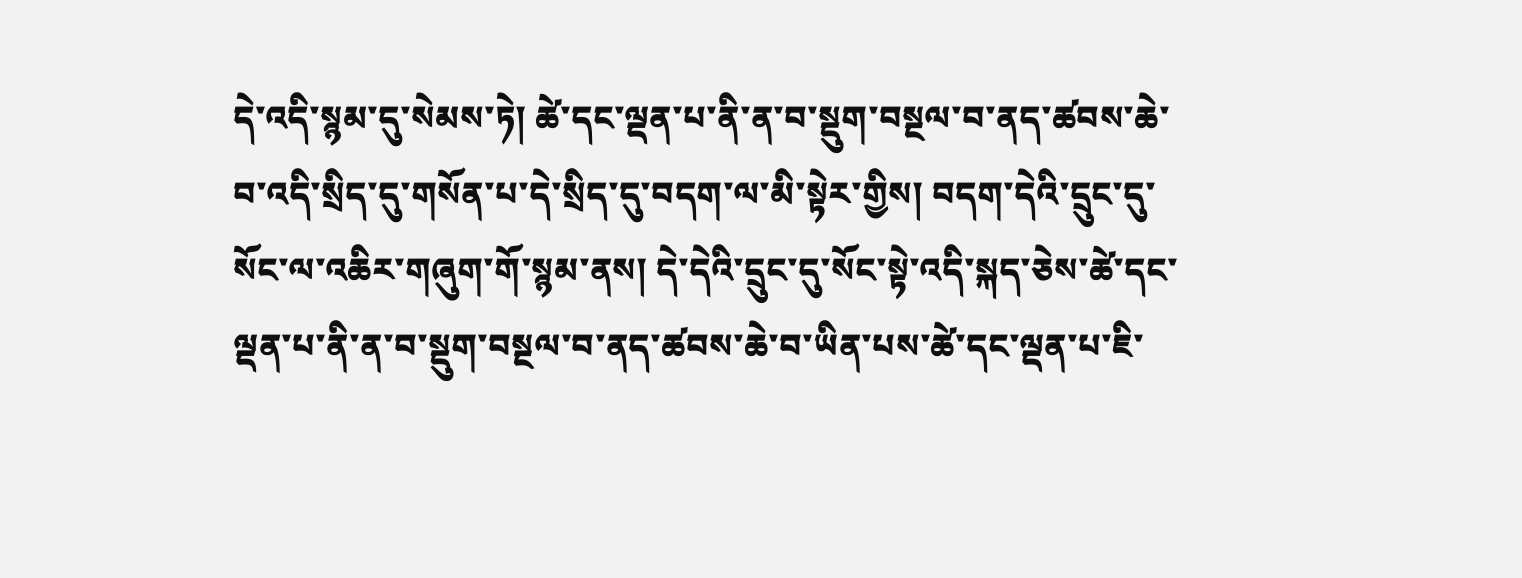དེ་འདི་སྙམ་དུ་སེམས་ཏེ། ཚེ་དང་ལྡན་པ་ནི་ན་བ་སྡུག་བསྔལ་བ་ནད་ཚབས་ཆེ་བ་འདི་སྲིད་དུ་གསོན་པ་དེ་སྲིད་དུ་བདག་ལ་མི་སྟེར་གྱིས། བདག་དེའི་དྲུང་དུ་སོང་ལ་འཆིར་གཞུག་གོ་སྙམ་ནས། དེ་དེའི་དྲུང་དུ་སོང་སྟེ་འདི་སྐད་ཅེས་ཚེ་དང་ལྡན་པ་ནི་ན་བ་སྡུག་བསྔལ་བ་ནད་ཚབས་ཆེ་བ་ཡིན་པས་ཚེ་དང་ལྡན་པ་ཇི་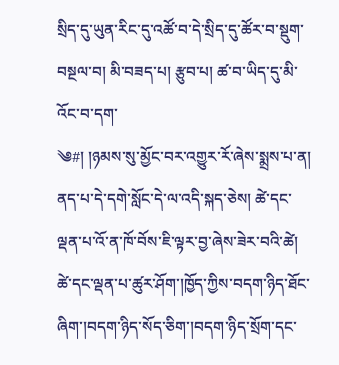སྲིད་དུ་ཡུན་རིང་དུ་འཚོ་བ་དེ་སྲིད་དུ་ཚོར་བ་སྡུག་བསྔལ་བ། མི་བཟད་པ། རྩུབ་པ། ཚ་བ་ཡིད་དུ་མི་འོང་བ་དག་
༄#། །ཉམས་སུ་མྱོང་བར་འགྱུར་རོ་ཞེས་སྨྲས་པ་ན། ནད་པ་དེ་དགེ་སློང་དེ་ལ་འདི་སྐད་ཅེས། ཚེ་དང་ལྡན་པ་འོ་ན་ཁོ་བོས་ཇི་ལྟར་བྱ་ཞེས་ཟེར་བའི་ཚེ། ཚེ་དང་ལྡན་པ་ཚུར་ཤོག་།ཁྱོད་ཀྱིས་བདག་ཉིད་ཐོང་ཞིག་།བདག་ཉིད་སོད་ཅིག་།བདག་ཉིད་སྲོག་དང་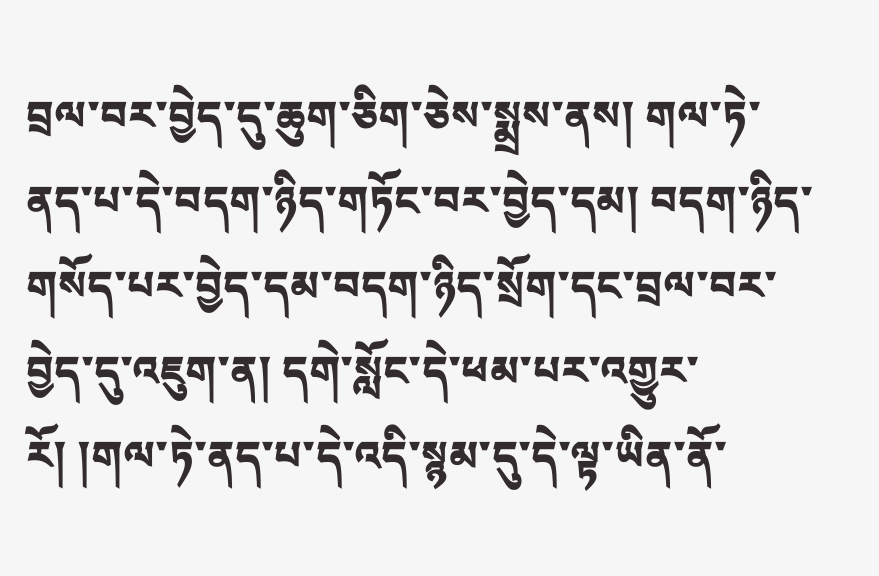བྲལ་བར་བྱེད་དུ་ཆུག་ཅིག་ཅེས་སྨྲས་ནས། གལ་ཏེ་ནད་པ་དེ་བདག་ཉིད་གཏོང་བར་བྱེད་དམ། བདག་ཉིད་གསོད་པར་བྱེད་དམ་བདག་ཉིད་སྲོག་དང་བྲལ་བར་བྱེད་དུ་འཇུག་ན། དགེ་སློང་དེ་ཕམ་པར་འགྱུར་རོ། །གལ་ཏེ་ནད་པ་དེ་འདི་སྙམ་དུ་དེ་ལྟ་ཡིན་ནོ་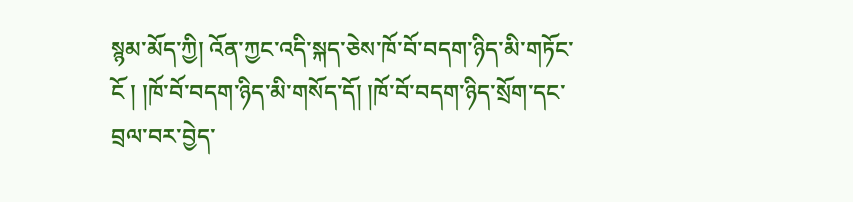སྙམ་མོད་ཀྱི། འོན་ཀྱང་འདི་སྐད་ཅེས་ཁོ་བོ་བདག་ཉིད་མི་གཏོང་ངོ ། །ཁོ་བོ་བདག་ཉིད་མི་གསོད་དོ། །ཁོ་བོ་བདག་ཉིད་སྲོག་དང་བྲལ་བར་བྱེད་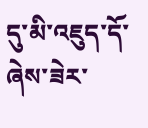དུ་མི་འཇུད་དོ་ཞེས་ཟེར་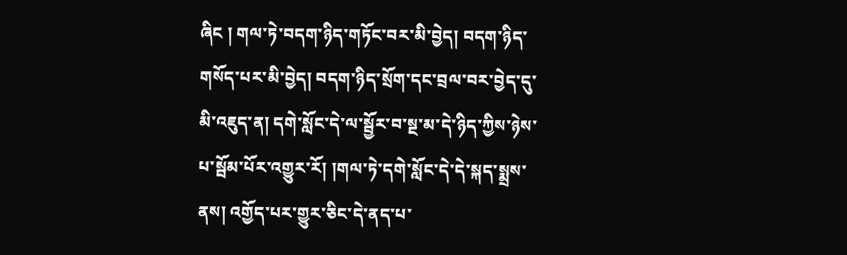ཞིང ། གལ་ཏེ་བདག་ཉིད་གཏོང་བར་མི་བྱེད། བདག་ཉིད་གསོད་པར་མི་བྱེད། བདག་ཉིད་སྲོག་དང་བྲལ་བར་བྱེད་དུ་མི་འཇུད་ན། དགེ་སློང་དེ་ལ་སྦྱོར་བ་སྔ་མ་དེ་ཉིད་ཀྱིས་ཉེས་པ་སྦོམ་པོར་འགྱུར་རོ། །གལ་ཏེ་དགེ་སློང་དེ་དེ་སྐད་སྨྲས་ནས། འགྱོད་པར་གྱུར་ཅིང་དེ་ནད་པ་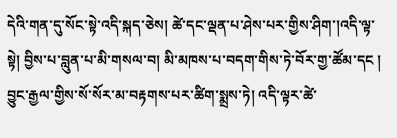དེའི་གན་དུ་སོང་སྟེ་འདི་སྐད་ཅེས། ཚེ་དང་ལྡན་པ་ཤེས་པར་གྱིས་ཤིག་།འདི་ལྟ་སྟེ། བྱིས་པ་བླུན་པ་མི་གསལ་བ། མི་མཁས་པ་བདག་གིས་ཏེ་བོར་གྱ་ཚོམ་དང ། བྱུང་རྒྱལ་གྱིས་སོ་སོར་མ་བརྟགས་པར་ཚིག་སྨྲས་ཏེ། འདི་ལྟར་ཚེ་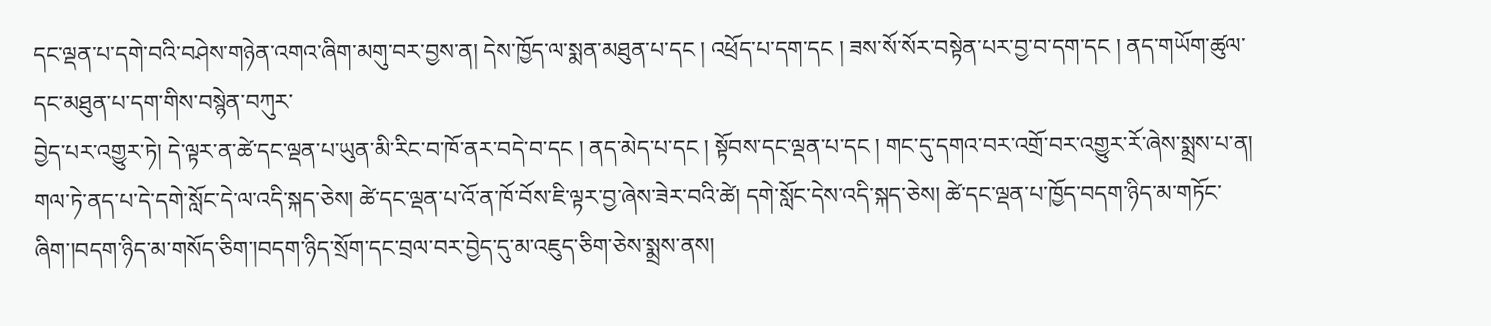དང་ལྡན་པ་དགེ་བའི་བཤེས་གཉེན་འགའ་ཞིག་མགུ་བར་བྱས་ན། དེས་ཁྱོད་ལ་སྨན་མཐུན་པ་དང ། འཕྲོད་པ་དག་དང ། ཟས་སོ་སོར་བསྟེན་པར་བྱ་བ་དག་དང ། ནད་གཡོག་ཚུལ་དང་མཐུན་པ་དག་གིས་བསྙེན་བཀུར་
བྱེད་པར་འགྱུར་ཏེ། དེ་ལྟར་ན་ཚེ་དང་ལྡན་པ་ཡུན་མི་རིང་བ་ཁོ་ནར་བདེ་བ་དང ། ནད་མེད་པ་དང ། སྟོབས་དང་ལྡན་པ་དང ། གང་དུ་དགའ་བར་འགྲོ་བར་འགྱུར་རོ་ཞེས་སྨྲས་པ་ན། གལ་ཏེ་ནད་པ་དེ་དགེ་སློང་དེ་ལ་འདི་སྐད་ཅེས། ཚེ་དང་ལྡན་པ་འོ་ན་ཁོ་བོས་ཇི་ལྟར་བྱ་ཞེས་ཟེར་བའི་ཚེ། དགེ་སློང་དེས་འདི་སྐད་ཅེས། ཚེ་དང་ལྡན་པ་ཁྱོད་བདག་ཉིད་མ་གཏོང་ཞིག་།བདག་ཉིད་མ་གསོད་ཅིག་།བདག་ཉིད་སྲོག་དང་བྲལ་བར་བྱེད་དུ་མ་འཇུད་ཅིག་ཅེས་སྨྲས་ནས།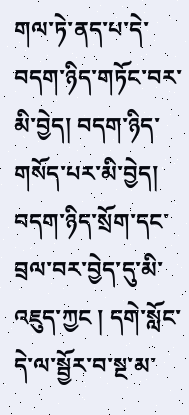གལ་ཏེ་ནད་པ་དེ་བདག་ཉིད་གཏོང་བར་མི་བྱེད། བདག་ཉིད་གསོད་པར་མི་བྱེད། བདག་ཉིད་སྲོག་དང་བྲལ་བར་བྱེད་དུ་མི་འཇུད་ཀྱང ། དགེ་སློང་དེ་ལ་སྦྱོར་བ་སྔ་མ་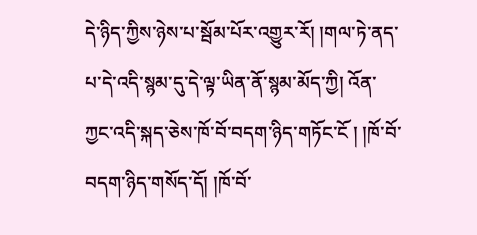དེ་ཉིད་ཀྱིས་ཉེས་པ་སྦོམ་པོར་འགྱུར་རོ། །གལ་ཏེ་ནད་པ་དེ་འདི་སྙམ་དུ་དེ་ལྟ་ཡིན་ནོ་སྙམ་མོད་ཀྱི། འོན་ཀྱང་འདི་སྐད་ཅེས་ཁོ་བོ་བདག་ཉིད་གཏོང་ངོ ། །ཁོ་བོ་བདག་ཉིད་གསོད་དོ། །ཁོ་བོ་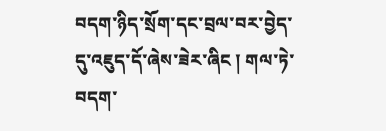བདག་ཉིད་སྲོག་དང་བྲལ་བར་བྱེད་དུ་འཇུད་དོ་ཞེས་ཟེར་ཞིང ། གལ་ཏེ་བདག་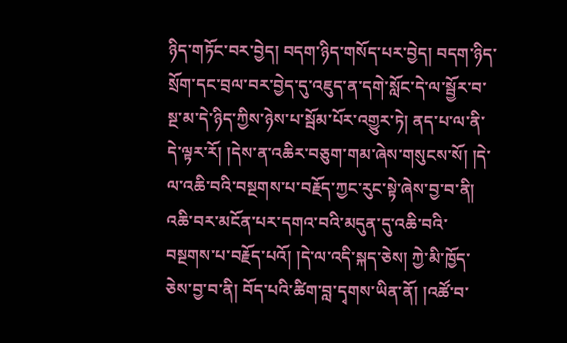ཉིད་གཏོང་བར་བྱེད། བདག་ཉིད་གསོད་པར་བྱེད། བདག་ཉིད་སྲོག་དང་བྲལ་བར་བྱེད་དུ་འཇུད་ན་དགེ་སློང་དེ་ལ་སྦྱོར་བ་སྔ་མ་དེ་ཉིད་ཀྱིས་ཉེས་པ་སྦོམ་པོར་འགྱུར་ཏེ། ནད་པ་ལ་ནི་དེ་ལྟར་རོ། །དེས་ན་འཆིར་བཅུག་གམ་ཞེས་གསུངས་སོ། །དེ་ལ་འཆི་བའི་བསྔགས་པ་བརྗོད་ཀྱང་རུང་སྟེ་ཞེས་བྱ་བ་ནི། འཆི་བར་མངོན་པར་དགའ་བའི་མདུན་དུ་འཆི་བའི་བསྔགས་པ་བརྗོད་པའོ། །དེ་ལ་འདི་སྐད་ཅེས། ཀྱེ་མི་ཁྱོད་ཅེས་བྱ་བ་ནི། བོད་པའི་ཚིག་བླ་དྭགས་ཡིན་ནོ། །འཚོ་བ་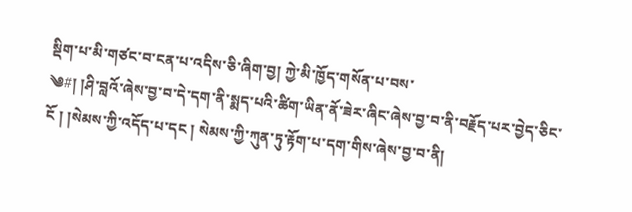སྡིག་པ་མི་གཙང་བ་ངན་པ་འདིས་ཅི་ཞིག་བྱ། ཀྱེ་མི་ཁྱོད་གསོན་པ་བས་
༄#། །ཤི་བླའོ་ཞེས་བྱ་བ་དེ་དག་ནི་སྨད་པའི་ཚིག་ཡིན་ནོ་ཟེར་ཞིང་ཞེས་བྱ་བ་ནི་བརྗོད་པར་བྱེད་ཅིང་ངོ ། །སེམས་ཀྱི་འདོད་པ་དང ། སེམས་ཀྱི་ཀུན་ཏུ་རྟོག་པ་དག་གིས་ཞེས་བྱ་བ་ནི།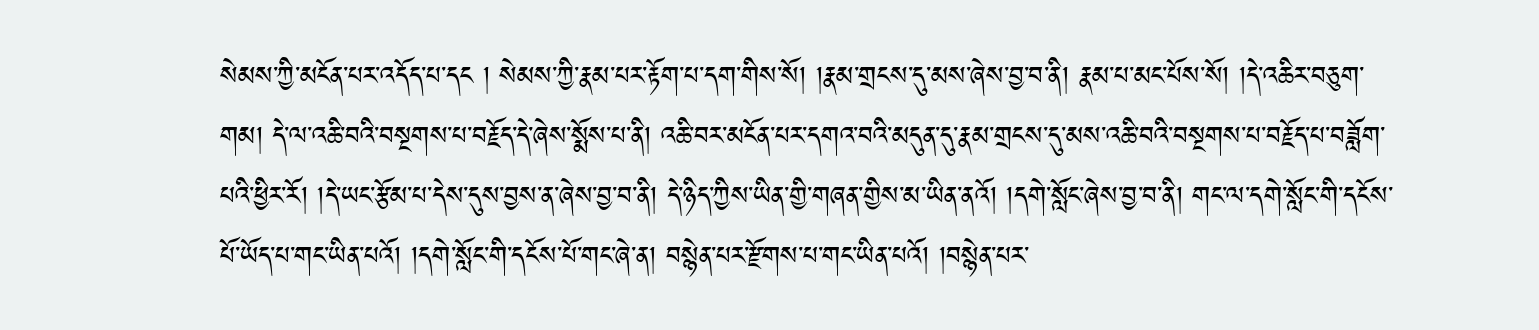སེམས་ཀྱི་མངོན་པར་འདོད་པ་དང ། སེམས་ཀྱི་རྣམ་པར་རྟོག་པ་དག་གིས་སོ། །རྣམ་གྲངས་དུ་མས་ཞེས་བྱ་བ་ནི། རྣམ་པ་མང་པོས་སོ། །དེ་འཆིར་བཅུག་གམ། དེ་ལ་འཆི་བའི་བསྔགས་པ་བརྗོད་དེ་ཞེས་སྨོས་པ་ནི། འཆི་བར་མངོན་པར་དགའ་བའི་མདུན་དུ་རྣམ་གྲངས་དུ་མས་འཆི་བའི་བསྔགས་པ་བརྗོད་པ་བཟློག་པའི་ཕྱིར་རོ། །དེ་ཡང་རྩོམ་པ་དེས་དུས་བྱས་ན་ཞེས་བྱ་བ་ནི། དེ་ཉིད་ཀྱིས་ཡིན་གྱི་གཞན་གྱིས་མ་ཡིན་ནའོ། །དགེ་སློང་ཞེས་བྱ་བ་ནི། གང་ལ་དགེ་སློང་གི་དངོས་པོ་ཡོད་པ་གང་ཡིན་པའོ། །དགེ་སློང་གི་དངོས་པོ་གང་ཞེ་ན། བསྙེན་པར་རྫོགས་པ་གང་ཡིན་པའོ། །བསྙེན་པར་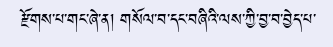རྫོགས་པ་གང་ཞེ་ན། གསོལ་བ་དང་བཞིའི་ལས་ཀྱི་བྱ་བ་བྱེད་པ་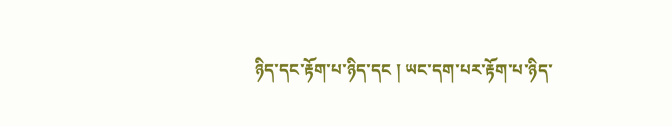ཉིད་དང་རྟོག་པ་ཉིད་དང ། ཡང་དག་པར་རྟོག་པ་ཉིད་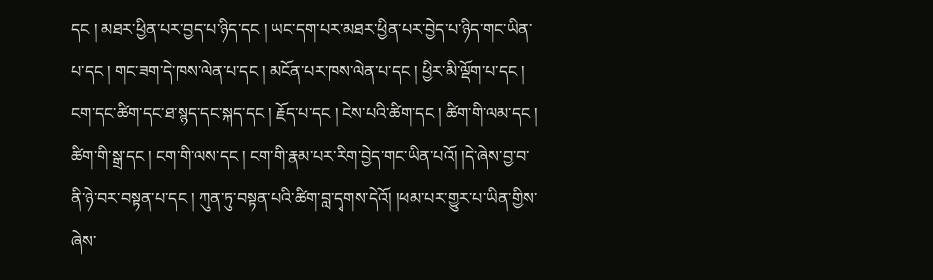དང ། མཐར་ཕྱིན་པར་བྱད་པ་ཉིད་དང ། ཡང་དག་པར་མཐར་ཕྱིན་པར་བྱེད་པ་ཉིད་གང་ཡིན་པ་དང ། གང་ཟག་དེ་ཁས་ལེན་པ་དང ། མངོན་པར་ཁས་ལེན་པ་དང ། ཕྱིར་མི་ལྡོག་པ་དང ། ངག་དང་ཚིག་དང་ཐ་སྙད་དང་སྐད་དང ། རྗོད་པ་དང ། ངེས་པའི་ཚིག་དང ། ཚིག་གི་ལམ་དང ། ཚིག་གི་སྒྲ་དང ། ངག་གི་ལས་དང ། ངག་གི་རྣམ་པར་རིག་བྱེད་གང་ཡིན་པའོ། །དེ་ཞེས་བྱ་བ་ནི་ཉེ་བར་བསྟན་པ་དང ། ཀུན་ཏུ་བསྟན་པའི་ཚིག་བླ་དྭགས་དེའོ། །ཕམ་པར་གྱུར་པ་ཡིན་གྱིས་ཞེས་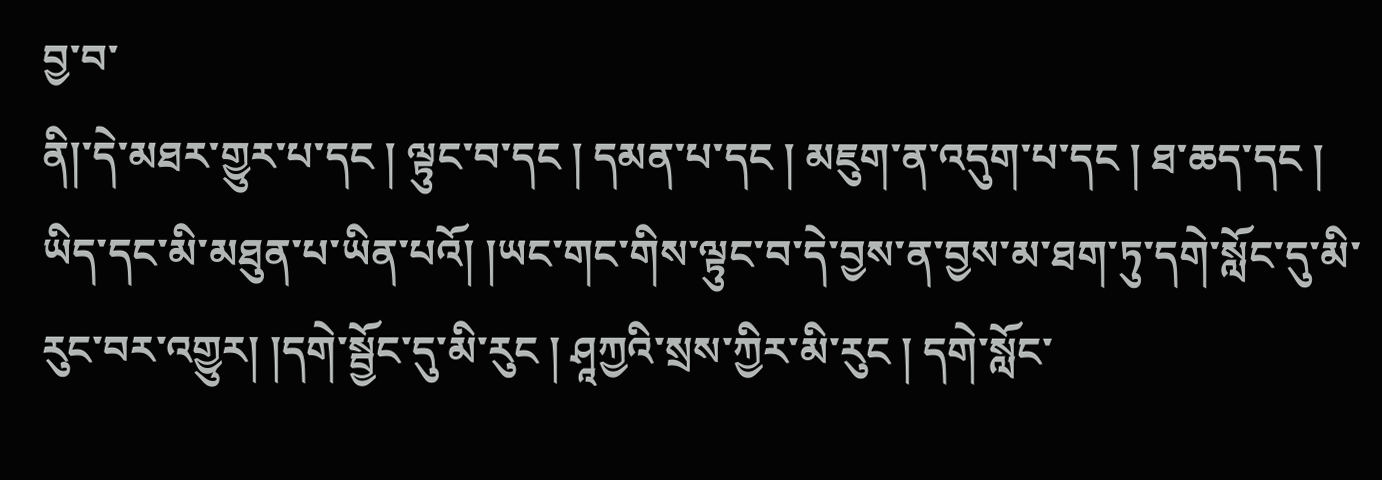བྱ་བ་
ནི།་དེ་མཐར་གྱུར་པ་དང ། ལྟུང་བ་དང ། དམན་པ་དང ། མཇུག་ན་འདུག་པ་དང ། ཐ་ཆད་དང ། ཡིད་དང་མི་མཐུན་པ་ཡིན་པའོ། །ཡང་གང་གིས་ལྟུང་བ་དེ་བྱས་ན་བྱས་མ་ཐག་ཏུ་དགེ་སློང་དུ་མི་རུང་བར་འགྱུར། །དགེ་སྦྱོང་དུ་མི་རུང ། ཤཱཀྱའི་སྲས་ཀྱིར་མི་རུང ། དགེ་སློང་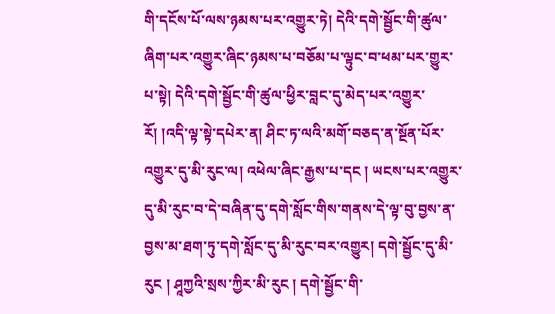གི་དངོས་པོ་ལས་ཉམས་པར་འགྱུར་ཏེ། དེའི་དགེ་སྦྱོང་གི་ཚུལ་ཞིག་པར་འགྱུར་ཞིང་ཉམས་པ་བཅོམ་པ་ལྟུང་བ་ཕམ་པར་གྱུར་པ་སྟེ། དེའི་དགེ་སྦྱོང་གི་ཚུལ་ཕྱིར་བླང་དུ་མེད་པར་འགྱུར་རོ། །འདི་ལྟ་སྟེ་དཔེར་ན། ཤིང་ཏ་ལའི་མགོ་བཅད་ན་སྔོན་པོར་འགྱུར་དུ་མི་རུང་ལ། འཕེལ་ཞིང་རྒྱས་པ་དང ། ཡངས་པར་འགྱུར་དུ་མི་རུང་བ་དེ་བཞིན་དུ་དགེ་སློང་གིས་གནས་དེ་ལྟ་བུ་བྱས་ན་བྱས་མ་ཐག་ཏུ་དགེ་སློང་དུ་མི་རུང་བར་འགྱུར། དགེ་སྦྱོང་དུ་མི་རུང ། ཤཱཀྱའི་སྲས་ཀྱིར་མི་རུང ། དགེ་སྦྱོང་གི་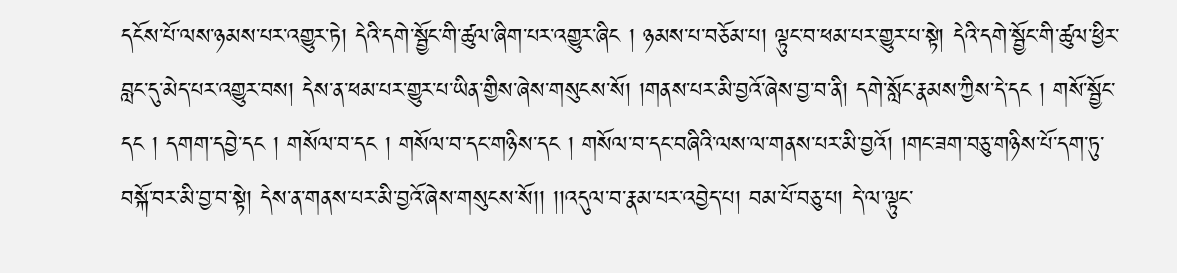དངོས་པོ་ལས་ཉམས་པར་འགྱུར་ཏེ། དེའི་དགེ་སྦྱོང་གི་ཚུལ་ཞིག་པར་འགྱུར་ཞིང ། ཉམས་པ་བཅོམ་པ། ལྟུང་བ་ཕམ་པར་གྱུར་པ་སྟེ། དེའི་དགེ་སྦྱོང་གི་ཚུལ་ཕྱིར་བླང་དུ་མེད་པར་འགྱུར་བས། དེས་ན་ཕམ་པར་གྱུར་པ་ཡིན་གྱིས་ཞེས་གསུངས་སོ། །གནས་པར་མི་བྱའོ་ཞེས་བྱ་བ་ནི། དགེ་སློང་རྣམས་ཀྱིས་དེ་དང ། གསོ་སྦྱོང་དང ། དགག་དབྱེ་དང ། གསོལ་བ་དང ། གསོལ་བ་དང་གཉིས་དང ། གསོལ་བ་དང་བཞིའི་ལས་ལ་གནས་པར་མི་བྱའོ། །གང་ཟག་བཅུ་གཉིས་པོ་དག་ཏུ་བསྐོ་བར་མི་བྱ་བ་སྟེ། དེས་ན་གནས་པར་མི་བྱའོ་ཞེས་གསུངས་སོ།། །།འདུལ་བ་རྣམ་པར་འབྱེད་པ། བམ་པོ་བཅུ་པ། དེ་ལ་ལྟུང་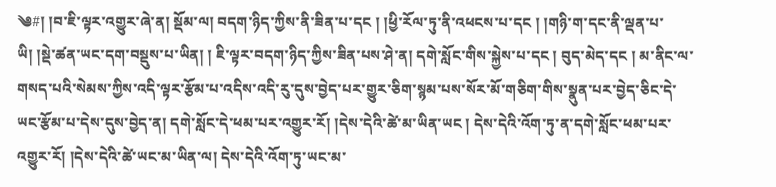༄#། །བ་ཇི་ལྟར་འགྱུར་ཞེ་ན། སྡོམ་ལ། བདག་ཉིད་ཀྱིས་ནི་ཟིན་པ་དང ། །ཕྱི་རོལ་ཏུ་ནི་འཕངས་པ་དང ། །གཉི་ག་དང་ནི་ལྡན་པ་ཡི། །སྡེ་ཚན་ཡང་དག་བསྡུས་པ་ཡིན། ། ཇི་ལྟར་བདག་ཉིད་ཀྱིས་ཟིན་པས་ཤེ་ན། དགེ་སློང་གིས་སྐྱེས་པ་དང ། བུད་མེད་དང ། མ་ནིང་ལ་གསད་པའི་སེམས་ཀྱིས་འདི་ལྟར་རྩོམ་པ་འདིས་འདི་རུ་དུས་བྱེད་པར་གྱུར་ཅིག་སྙམ་པས་སོར་མོ་གཅིག་གིས་སྣུན་པར་བྱེད་ཅིང་དེ་ཡང་རྩོམ་པ་དེས་དུས་བྱེད་ན། དགེ་སློང་དེ་ཕམ་པར་འགྱུར་རོ། །དེས་དེའི་ཚེ་མ་ཡིན་ཡང ། དེས་དེའི་འོག་ཏུ་ན་དགེ་སློང་ཕམ་པར་འགྱུར་རོ། །དེས་དེའི་ཚེ་ཡང་མ་ཡིན་ལ། དེས་དེའི་འོག་ཏུ་ཡང་མ་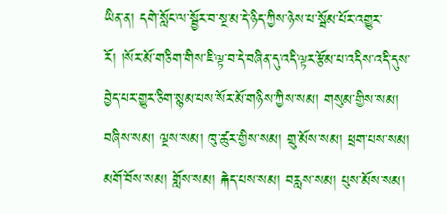ཡིན་ན། དགེ་སློང་ལ་སྦྱོར་བ་སྔ་མ་དེ་ཉིད་ཀྱིས་ཉེས་པ་སྦོམ་པོར་འགྱུར་རོ། །སོར་མོ་གཅིག་གིས་ཇི་ལྟ་བ་དེ་བཞིན་དུ་འདི་ལྟར་རྩོམ་པ་འདིས་འདི་དུས་བྱེད་པར་གྱུར་ཅིག་སྙམ་པས་སོར་མོ་གཉིས་ཀྱིས་སམ། གསུམ་གྱིས་སམ། བཞིས་སམ། ལྔས་སམ། ཁུ་ཚུར་གྱིས་སམ། གྲུ་མོས་སམ། ཕྲག་པས་སམ། མགོ་བོས་སམ། གློས་སམ། རྐེད་པས་སམ། བརླས་སམ། པུས་མོས་སམ།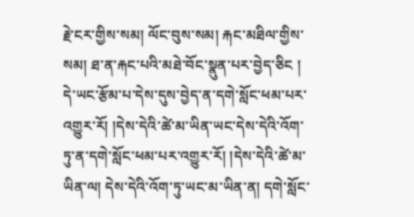རྗེ་ངར་གྱིས་སམ། ལོང་བུས་སམ། རྐང་མཐིལ་གྱིས་སམ། ཐ་ན་རྐང་པའི་མཐེ་བོང་སྣུན་པར་བྱེད་ཅིང ། དེ་ཡང་རྩོམ་པ་དེས་དུས་བྱེད་ན་དགེ་སློང་ཕམ་པར་འགྱུར་རོ། །དེས་དེའི་ཚེ་མ་ཡིན་ཡང་དེས་དེའི་འོག་ཏུ་ན་དགེ་སློང་ཕམ་པར་འགྱུར་རོ། །དེས་དེའི་ཚེ་མ་ཡིན་ལ། དེས་དེའི་འོག་ཏུ་ཡང་མ་ཡིན་ན། དགེ་སློང་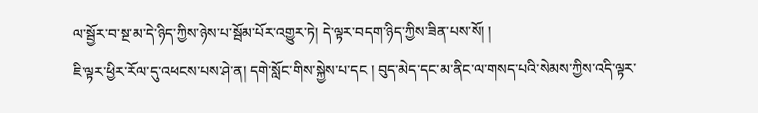ལ་སྦྱོར་བ་སྔ་མ་དེ་ཉིད་ཀྱིས་ཉེས་པ་སྦོམ་པོར་འགྱུར་ཏེ། དེ་ལྟར་བདག་ཉིད་ཀྱིས་ཟིན་པས་སོ། །
ཇི་ལྟར་ཕྱིར་རོལ་དུ་འཕངས་པས་ཤེ་ན། དགེ་སློང་གིས་སྐྱེས་པ་དང ། བུད་མེད་དང་མ་ནིང་ལ་གསད་པའི་སེམས་ཀྱིས་འདི་ལྟར་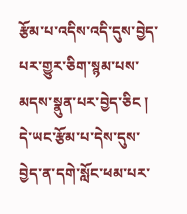རྩོམ་པ་འདིས་འདི་དུས་བྱེད་པར་གྱུར་ཅིག་སྙམ་པས་མདས་སྣུན་པར་བྱེད་ཅིང ། དེ་ཡང་རྩོམ་པ་དེས་དུས་བྱེད་ན་དགེ་སློང་ཕམ་པར་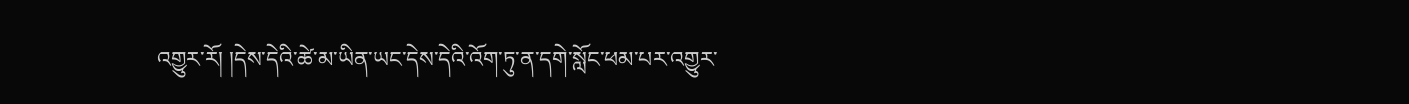འགྱུར་རོ། །དེས་དེའི་ཚེ་མ་ཡིན་ཡང་དེས་དེའི་འོག་ཏུ་ན་དགེ་སློང་ཕམ་པར་འགྱུར་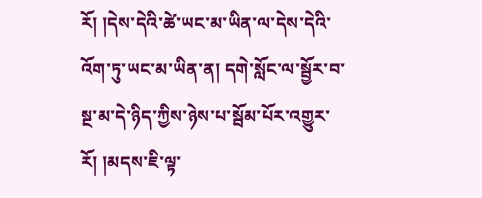རོ། །དེས་དེའི་ཚེ་ཡང་མ་ཡིན་ལ་དེས་དེའི་འོག་ཏུ་ཡང་མ་ཡིན་ན། དགེ་སློང་ལ་སྦྱོར་བ་སྔ་མ་དེ་ཉིད་ཀྱིས་ཉེས་པ་སྦོམ་པོར་འགྱུར་རོ། །མདས་ཇི་ལྟ་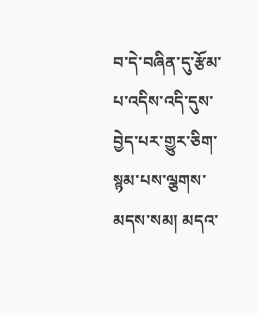བ་དེ་བཞིན་དུ་རྩོམ་པ་འདིས་འདི་དུས་བྱེད་པར་གྱུར་ཅིག་སྙམ་པས་ལྕགས་མདས་སམ། མདའ་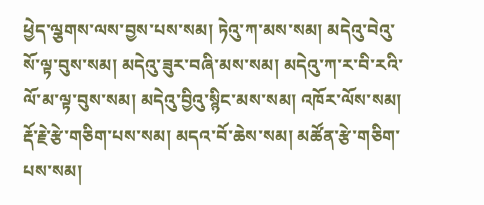ཕྱེད་ལྕགས་ལས་བྱས་པས་སམ། ཏེའུ་ཀ་མས་སམ། མདེའུ་བེའུ་སོ་ལྟ་བུས་སམ། མདེའུ་ཟུར་བཞི་མས་སམ། མདེའུ་ཀ་ར་བི་རའི་ལོ་མ་ལྟ་བུས་སམ། མདེའུ་བྱིའུ་སྙིང་མས་སམ། འཁོར་ལོས་སམ། རྡོ་རྗེ་རྩེ་གཅིག་པས་སམ། མདའ་བོ་ཆེས་སམ། མཚོན་རྩེ་གཅིག་པས་སམ།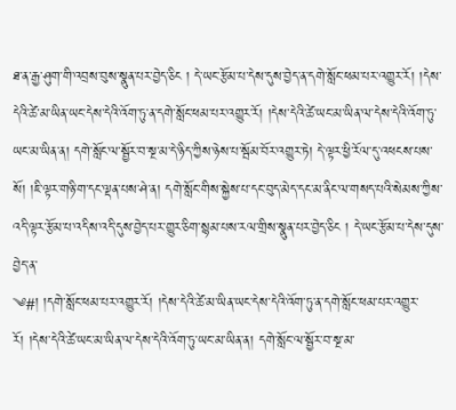ཐ་ན་རྒྱ་ཤུག་གི་འབྲས་བུས་སྣུན་པར་བྱེད་ཅིང ། དེ་ཡང་རྩོམ་པ་དེས་དུས་བྱེད་ན་དགེ་སློང་ཕམ་པར་འགྱུར་རོ། །དེས་དེའི་ཚེ་མ་ཡིན་ཡང་དེས་དེའི་འོག་ཏུ་ན་དགེ་སློང་ཕམ་པར་འགྱུར་རོ། །དེས་དེའི་ཚེ་ཡང་མ་ཡིན་ལ་དེས་དེའི་འོག་ཏུ་ཡང་མ་ཡིན་ན། དགེ་སློང་ལ་སྦྱོར་བ་སྔ་མ་དེ་ཉིད་ཀྱིས་ཉེས་པ་སྦོམ་བོར་འགྱུར་ཏེ། དེ་ལྟར་ཕྱི་རོལ་དུ་འཕངས་པས་སོ། །ཇི་ལྟར་གཉི་ག་དང་ལྡན་པས་ཤེ་ན། དགེ་སློང་གིས་སྐྱེས་པ་དང་བུད་མེད་དང་མ་ནིང་ལ་གསད་པའི་སེམས་ཀྱིས་འདི་ལྟར་རྩོམ་པ་འདིས་འདི་དུས་བྱེད་པར་གྱུར་ཅིག་སྙམ་པས་རལ་གྲིས་སྣུན་པར་བྱེད་ཅིང ། དེ་ཡང་རྩོམ་པ་དེས་དུས་བྱེད་ན་
༄#། །དགེ་སློང་ཕམ་པར་འགྱུར་རོ། །དེས་དེའི་ཚེ་མ་ཡིན་ཡང་དེས་དེའི་འོག་ཏུ་ན་དགེ་སློང་ཕམ་པར་འགྱུར་རོ། །དེས་དེའི་ཚེ་ཡང་མ་ཡིན་ལ་དེས་དེའི་འོག་ཏུ་ཡང་མ་ཡིན་ན། དགེ་སློང་ལ་སྦྱོར་བ་སྔ་མ་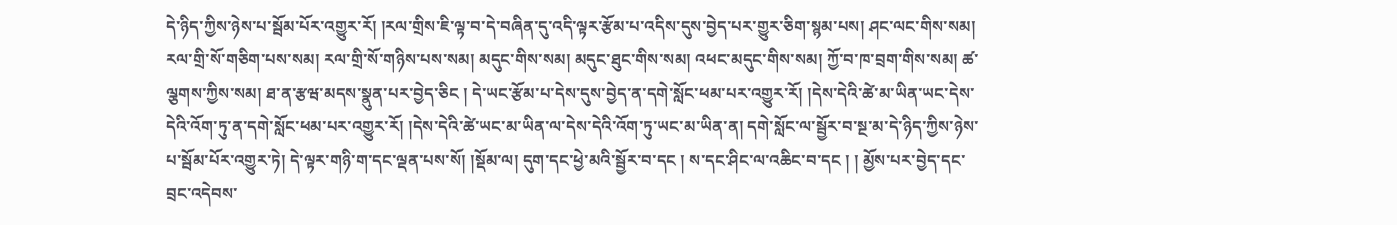དེ་ཉིད་ཀྱིས་ཉེས་པ་སྦོམ་པོར་འགྱུར་རོ། །རལ་གྲིས་ཇི་ལྟ་བ་དེ་བཞིན་དུ་འདི་ལྟར་རྩོམ་པ་འདིས་དུས་བྱེད་པར་གྱུར་ཅིག་སྙམ་པས། ཤང་ལང་གིས་སམ། རལ་གྲི་སོ་གཅིག་པས་སམ། རལ་གྲི་སོ་གཉིས་པས་སམ། མདུང་གིས་སམ། མདུང་ཐུང་གིས་སམ། འཕང་མདུང་གིས་སམ། ཀྱོ་བ་ཁ་བྲག་གིས་སམ། ཚ་ལྕགས་ཀྱིས་སམ། ཐ་ན་རྩཝ་མདས་སྣུན་པར་བྱེད་ཅིང ། དེ་ཡང་རྩོམ་པ་དེས་དུས་བྱེད་ན་དགེ་སློང་ཕམ་པར་འགྱུར་རོ། །དེས་དེའི་ཚེ་མ་ཡིན་ཡང་དེས་དེའི་འོག་ཏུ་ན་དགེ་སློང་ཕམ་པར་འགྱུར་རོ། །དེས་དེའི་ཚེ་ཡང་མ་ཡིན་ལ་དེས་དེའི་འོག་ཏུ་ཡང་མ་ཡིན་ན། དགེ་སློང་ལ་སྦྱོར་བ་སྔ་མ་དེ་ཉིད་ཀྱིས་ཉེས་པ་སྦོམ་པོར་འགྱུར་ཏེ། དེ་ལྟར་གཉི་ག་དང་ལྡན་པས་སོ། །སྡོམ་ལ། དུག་དང་ཕྱེ་མའི་སྦྱོར་བ་དང ། ས་དང་ཤིང་ལ་འཆིང་བ་དང ། ། མྱོས་པར་བྱེད་དང་བྲང་འདེབས་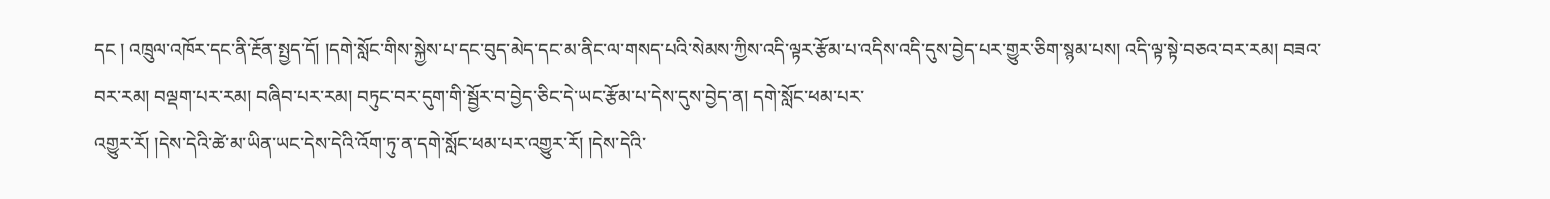དང ། འཁྲུལ་འཁོར་དང་ནི་རྔོན་སྤྱད་དོ། །དགེ་སློང་གིས་སྐྱེས་པ་དང་བུད་མེད་དང་མ་ནིང་ལ་གསད་པའི་སེམས་ཀྱིས་འདི་ལྟར་རྩོམ་པ་འདིས་འདི་དུས་བྱེད་པར་གྱུར་ཅིག་སྙམ་པས། འདི་ལྟ་སྟེ་བཅའ་བར་རམ། བཟའ་བར་རམ། བལྡག་པར་རམ། བཞིབ་པར་རམ། བཏུང་བར་དུག་གི་སྦྱོར་བ་བྱེད་ཅིང་དེ་ཡང་རྩོམ་པ་དེས་དུས་བྱེད་ན། དགེ་སློང་ཕམ་པར་
འགྱུར་རོ། །དེས་དེའི་ཚེ་མ་ཡིན་ཡང་དེས་དེའི་འོག་ཏུ་ན་དགེ་སློང་ཕམ་པར་འགྱུར་རོ། །དེས་དེའི་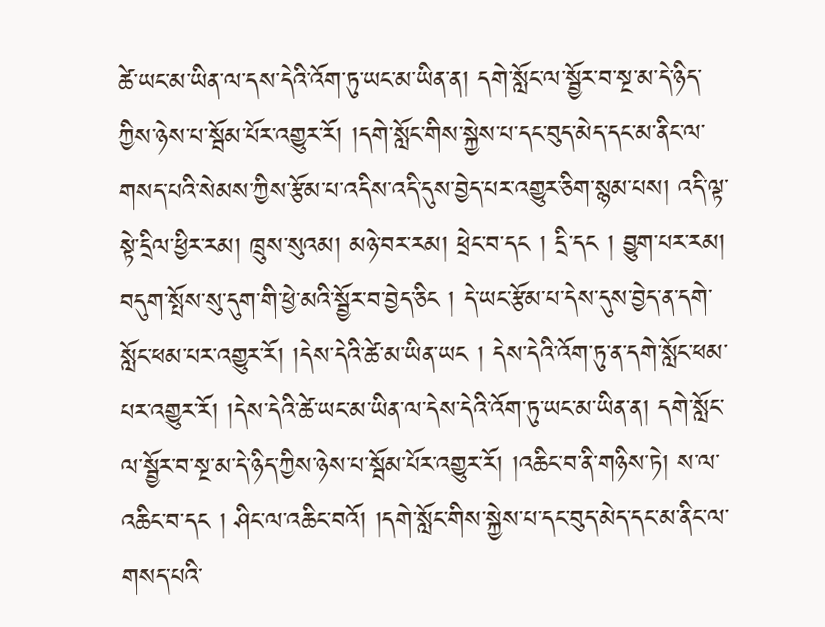ཚེ་ཡང་མ་ཡིན་ལ་དས་དེའི་འོག་ཏུ་ཡང་མ་ཡིན་ན། དགེ་སློང་ལ་སྦྱོར་བ་སྔ་མ་དེ་ཉིད་ཀྱིས་ཉེས་པ་སྦོམ་པོར་འགྱུར་རོ། །དགེ་སློང་གིས་སྐྱེས་པ་དང་བུད་མེད་དང་མ་ནིང་ལ་གསད་པའི་སེམས་ཀྱིས་རྩོམ་པ་འདིས་འདི་དུས་བྱེད་པར་འགྱུར་ཅིག་སྙམ་པས། འདི་ལྟ་སྟེ་དྲིལ་ཕྱིར་རམ། ཁྲུས་སུའམ། མཉེ་བར་རམ། ཕྲེང་བ་དང ། དྲི་དང ། བྱུག་པར་རམ། བདུག་སྤོས་སུ་དུག་གི་ཕྱེ་མའི་སྦྱོར་བ་བྱེད་ཅིང ། དེ་ཡང་རྩོམ་པ་དེས་དུས་བྱེད་ན་དགེ་སློང་ཕམ་པར་འགྱུར་རོ། །དེས་དེའི་ཚེ་མ་ཡིན་ཡང ། དེས་དེའི་འོག་ཏུ་ན་དགེ་སློང་ཕམ་པར་འགྱུར་རོ། །དེས་དེའི་ཚེ་ཡང་མ་ཡིན་ལ་དེས་དེའི་འོག་ཏུ་ཡང་མ་ཡིན་ན། དགེ་སློང་ལ་སྦྱོར་བ་སྔ་མ་དེ་ཉིད་ཀྱིས་ཉེས་པ་སྦོམ་པོར་འགྱུར་རོ། །འཆིང་བ་ནི་གཉིས་ཏེ། ས་ལ་འཆིང་བ་དང ། ཤིང་ལ་འཆིང་བའོ། །དགེ་སློང་གིས་སྐྱེས་པ་དང་བུད་མེད་དང་མ་ནིང་ལ་གསད་པའི་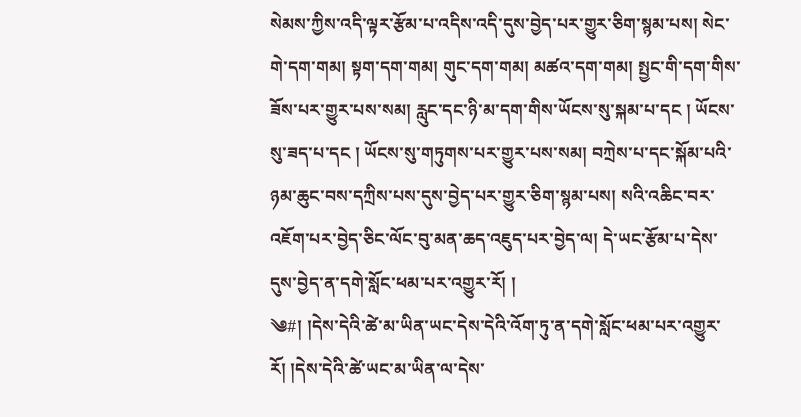སེམས་ཀྱིས་འདི་ལྟར་རྩོམ་པ་འདིས་འདི་དུས་བྱེད་པར་གྱུར་ཅིག་སྙམ་པས། སེང་གེ་དག་གམ། སྟག་དག་གམ། གུང་དག་གམ། མཚའ་དག་གམ། སྤྱང་གི་དག་གིས་ཟོས་པར་གྱུར་པས་སམ། རླུང་དང་ཉི་མ་དག་གིས་ཡོངས་སུ་སྐམ་པ་དང ། ཡོངས་སུ་ཟད་པ་དང ། ཡོངས་སུ་གཏུགས་པར་གྱུར་པས་སམ། བཀྲེས་པ་དང་སྐོམ་པའི་ཉམ་ཆུང་བས་དཀྲིས་པས་དུས་བྱེད་པར་གྱུར་ཅིག་སྙམ་པས། སའི་འཆིང་བར་འཇོག་པར་བྱེད་ཅིང་ལོང་བུ་མན་ཆད་འཇུད་པར་བྱེད་ལ། དེ་ཡང་རྩོམ་པ་དེས་དུས་བྱེད་ན་དགེ་སློང་ཕམ་པར་འགྱུར་རོ། །
༄#། །དེས་དེའི་ཚེ་མ་ཡིན་ཡང་དེས་དེའི་འོག་ཏུ་ན་དགེ་སློང་ཕམ་པར་འགྱུར་རོ། །དེས་དེའི་ཚེ་ཡང་མ་ཡིན་ལ་དེས་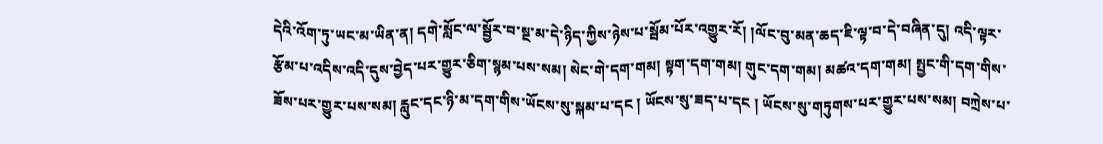དེའི་འོག་ཏུ་ཡང་མ་ཡིན་ན། དགེ་སློང་ལ་སྦྱོར་བ་སྔ་མ་དེ་ཉིད་ཀྱིས་ཉེས་པ་སྦོམ་པོར་འགྱུར་རོ། །ལོང་བུ་མན་ཆད་ཇི་ལྟ་བ་དེ་བཞིན་དུ། འདི་ལྟར་རྩོམ་པ་འདིས་འདི་དུས་བྱེད་པར་གྱུར་ཅིག་སྙམ་པས་སམ། སེང་གེ་དག་གམ། སྟག་དག་གམ། གུང་དག་གམ། མཚའ་དག་གམ། སྤྱང་གི་དག་གིས་ཟོས་པར་གྱུར་པས་སམ། རླུང་དང་ཉི་མ་དག་གིས་ཡོངས་སུ་སྐམ་པ་དང ། ཡོངས་སུ་ཟད་པ་དང ། ཡོངས་སུ་གཏུགས་པར་གྱུར་པས་སམ། བཀྲེས་པ་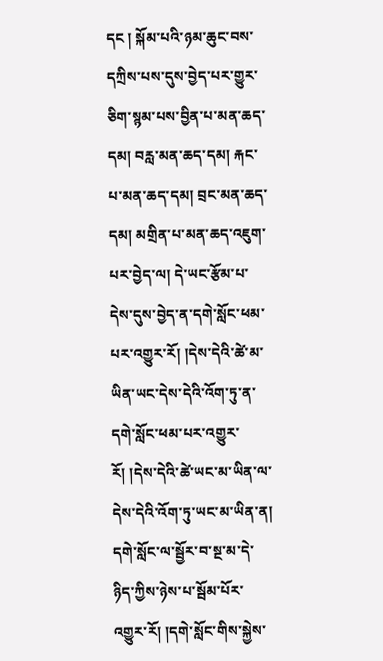དང ། སྐོམ་པའི་ཉམ་ཆུང་བས་དཀྲིས་པས་དུས་བྱེད་པར་གྱུར་ཅིག་སྙམ་པས་བྱིན་པ་མན་ཆད་དམ། བརླ་མན་ཆད་དམ། རྐང་པ་མན་ཆད་དམ། བྲང་མན་ཆད་དམ། མགྲིན་པ་མན་ཆད་འཇུག་པར་བྱེད་ལ། དེ་ཡང་རྩོམ་པ་དེས་དུས་བྱེད་ན་དགེ་སློང་ཕམ་པར་འགྱུར་རོ། །དེས་དེའི་ཚེ་མ་ཡིན་ཡང་དེས་དེའི་འོག་ཏུ་ན་དགེ་སློང་ཕམ་པར་འགྱུར་རོ། །དེས་དེའི་ཚེ་ཡང་མ་ཡིན་ལ་དེས་དེའི་འོག་ཏུ་ཡང་མ་ཡིན་ན། དགེ་སློང་ལ་སྦྱོར་བ་སྔ་མ་དེ་ཉིད་ཀྱིས་ཉེས་པ་སྦོམ་པོར་འགྱུར་རོ། །དགེ་སློང་གིས་སྐྱེས་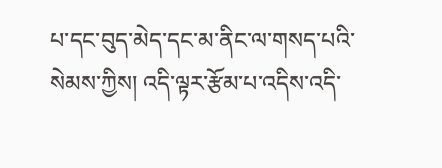པ་དང་བུད་མེད་དང་མ་ནིང་ལ་གསད་པའི་སེམས་ཀྱིས། འདི་ལྟར་རྩོམ་པ་འདིས་འདི་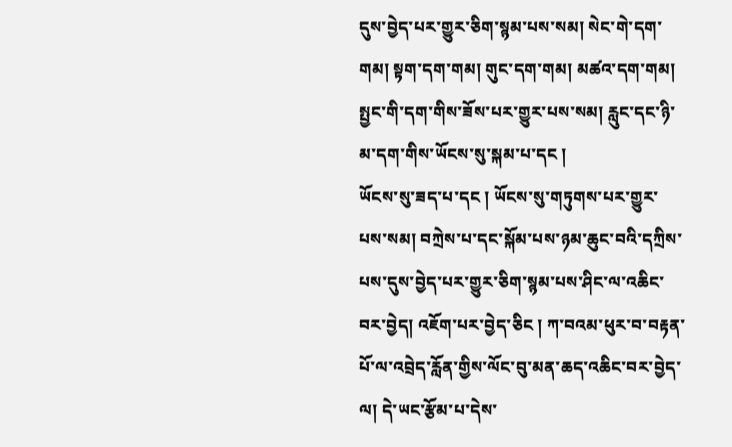དུས་བྱེད་པར་གྱུར་ཅིག་སྙམ་པས་སམ། སེང་གེ་དག་གམ། སྟག་དག་གམ། གུང་དག་གམ། མཚའ་དག་གམ། སྤྱང་གི་དག་གིས་ཟོས་པར་གྱུར་པས་སམ། རླུང་དང་ཉི་མ་དག་གིས་ཡོངས་སུ་སྐམ་པ་དང །
ཡོངས་སུ་ཟད་པ་དང ། ཡོངས་སུ་གཏུགས་པར་གྱུར་པས་སམ། བཀྲེས་པ་དང་སྐོམ་པས་ཉམ་ཆུང་བའི་དཀྲིས་པས་དུས་བྱེད་པར་གྱུར་ཅིག་སྙམ་པས་ཤིང་ལ་འཆིང་བར་བྱེད། འཇོག་པར་བྱེད་ཅིང ། ཀ་བའམ་ཕུར་བ་བརྟན་པོ་ལ་འབྲེད་རློན་གྱིས་ལོང་བུ་མན་ཆད་འཆིང་བར་བྱེད་ལ། དེ་ཡང་རྩོམ་པ་དེས་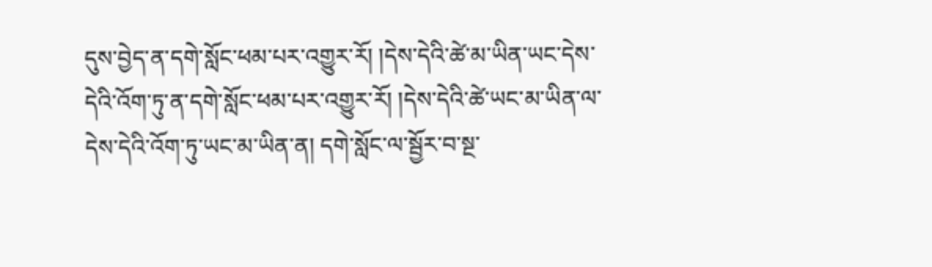དུས་བྱེད་ན་དགེ་སློང་ཕམ་པར་འགྱུར་རོ། །དེས་དེའི་ཚེ་མ་ཡིན་ཡང་དེས་དེའི་འོག་ཏུ་ན་དགེ་སློང་ཕམ་པར་འགྱུར་རོ། །དེས་དེའི་ཚེ་ཡང་མ་ཡིན་ལ་དེས་དེའི་འོག་ཏུ་ཡང་མ་ཡིན་ན། དགེ་སློང་ལ་སྦྱོར་བ་སྔ་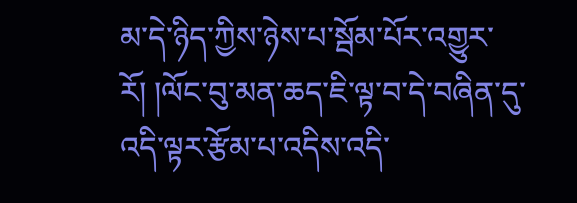མ་དེ་ཉིད་ཀྱིས་ཉེས་པ་སྦོམ་པོར་འགྱུར་རོ། །ལོང་བུ་མན་ཆད་ཇི་ལྟ་བ་དེ་བཞིན་དུ་འདི་ལྟར་རྩོམ་པ་འདིས་འདི་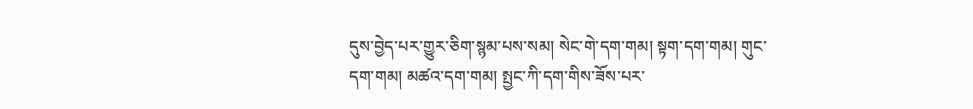དུས་བྱེད་པར་གྱུར་ཅིག་སྙམ་པས་སམ། སེང་གེ་དག་གམ། སྟག་དག་གམ། གུང་དག་གམ། མཚའ་དག་གམ། སྤྱང་ཀི་དག་གིས་ཟོས་པར་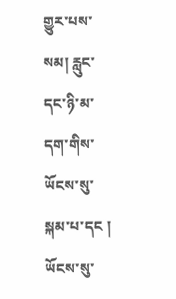གྱུར་པས་སམ། རླུང་དང་ཉི་མ་དག་གིས་ཡོངས་སུ་སྐམ་པ་དང ། ཡོངས་སུ་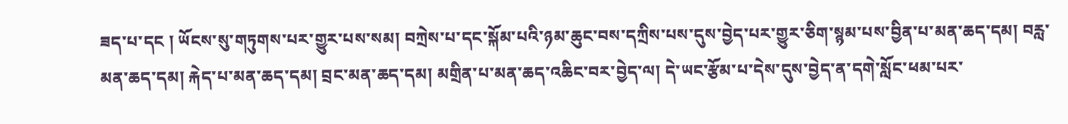ཟད་པ་དང ། ཡོངས་སུ་གཏུགས་པར་གྱུར་པས་སམ། བཀྲེས་པ་དང་སྐོམ་པའི་ཉམ་ཆུང་བས་དཀྲིས་པས་དུས་བྱེད་པར་གྱུར་ཅིག་སྙམ་པས་བྱིན་པ་མན་ཆད་དམ། བརླ་མན་ཆད་དམ། རྐེད་པ་མན་ཆད་དམ། བྲང་མན་ཆད་དམ། མགྲིན་པ་མན་ཆད་འཆིང་བར་བྱེད་ལ། དེ་ཡང་རྩོམ་པ་དེས་དུས་བྱེད་ན་དགེ་སློང་ཕམ་པར་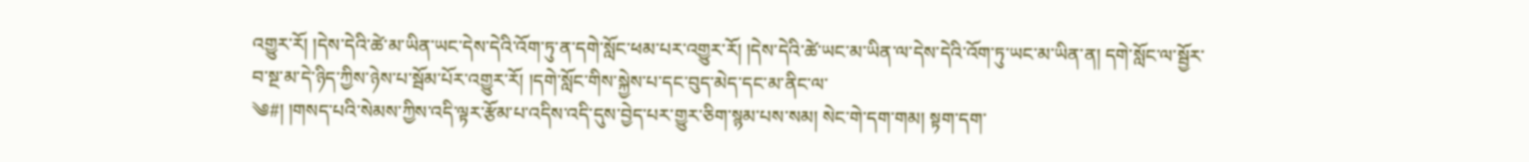འགྱུར་རོ། །དེས་དེའི་ཚེ་མ་ཡིན་ཡང་དེས་དེའི་འོག་ཏུ་ན་དགེ་སློང་ཕམ་པར་འགྱུར་རོ། །དེས་དེའི་ཚེ་ཡང་མ་ཡིན་ལ་དེས་དེའི་འོག་ཏུ་ཡང་མ་ཡིན་ན། དགེ་སློང་ལ་སྦྱོར་བ་སྔ་མ་དེ་ཉིད་ཀྱིས་ཉེས་པ་སྦོམ་པོར་འགྱུར་རོ། །དགེ་སློང་གིས་སྐྱེས་པ་དང་བུད་མེད་དང་མ་ནིང་ལ་
༄#། །གསད་པའི་སེམས་ཀྱིས་འདི་ལྟར་རྩོམ་པ་འདིས་འདི་དུས་བྱེད་པར་གྱུར་ཅིག་སྙམ་པས་སམ། སེང་གེ་དག་གམ། སྟག་དག་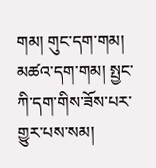གམ། གུང་དག་གམ། མཚའ་དག་གམ། སྤྱང་ཀི་དག་གིས་ཟོས་པར་གྱུར་པས་སམ།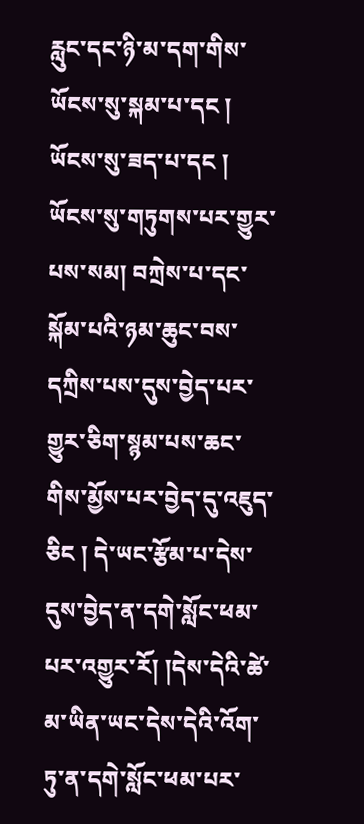རླུང་དང་ཉི་མ་དག་གིས་ཡོངས་སུ་སྐམ་པ་དང ། ཡོངས་སུ་ཟད་པ་དང ། ཡོངས་སུ་གཏུགས་པར་གྱུར་པས་སམ། བཀྲེས་པ་དང་སྐོམ་པའི་ཉམ་ཆུང་བས་དཀྲིས་པས་དུས་བྱེད་པར་གྱུར་ཅིག་སྙམ་པས་ཆང་གིས་མྱོས་པར་བྱེད་དུ་འཇུད་ཅིང ། དེ་ཡང་རྩོམ་པ་དེས་དུས་བྱེད་ན་དགེ་སློང་ཕམ་པར་འགྱུར་རོ། །དེས་དེའི་ཚེ་མ་ཡིན་ཡང་དེས་དེའི་འོག་ཏུ་ན་དགེ་སློང་ཕམ་པར་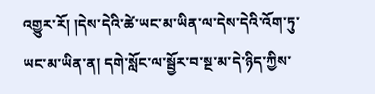འགྱུར་རོ། །དེས་དེའི་ཚེ་ཡང་མ་ཡིན་ལ་དེས་དེའི་འོག་ཏུ་ཡང་མ་ཡིན་ན། དགེ་སློང་ལ་སྦྱོར་བ་སྔ་མ་དེ་ཉིད་ཀྱིས་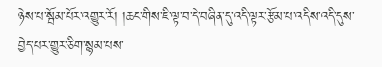ཉེས་པ་སྦོམ་པོར་འགྱུར་རོ། །ཆང་གིས་ཇི་ལྟ་བ་དེ་བཞིན་དུ་འདི་ལྟར་རྩོམ་པ་འདིས་འདི་དུས་བྱེད་པར་གྱུར་ཅིག་སྙམ་པས་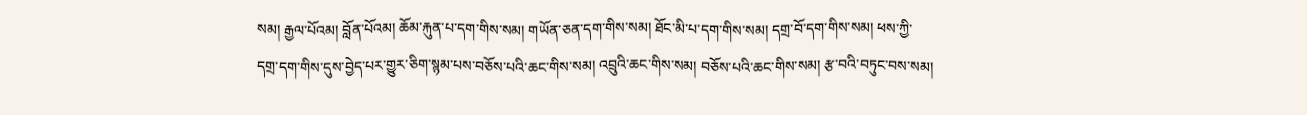སམ། རྒྱལ་པོའམ། བློན་པོའམ། ཆོམ་རྐུན་པ་དག་གིས་སམ། གཡོན་ཅན་དག་གིས་སམ། ཐོང་མི་པ་དག་གིས་སམ། དགྲ་བོ་དག་གིས་སམ། ཕས་ཀྱི་དགྲ་དག་གིས་དུས་བྱེད་པར་གྱུར་ཅིག་སྙམ་པས་བཅོས་པའི་ཆང་གིས་སམ། འབྲུའི་ཆང་གིས་སམ། བཅོས་པའི་ཆང་གིས་སམ། རྩ་བའི་བཏུང་བས་སམ།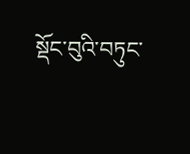སྡོང་བུའི་བཏུང་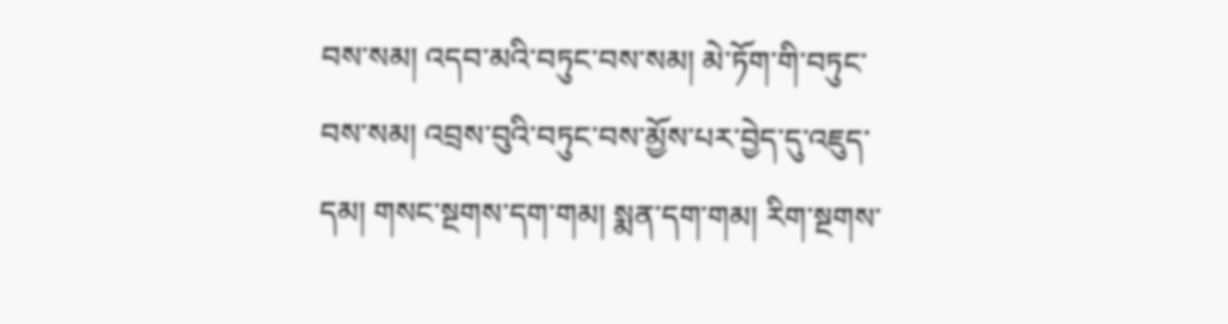བས་སམ། འདབ་མའི་བཏུང་བས་སམ། མེ་ཏོག་གི་བཏུང་བས་སམ། འབྲས་བུའི་བཏུང་བས་མྱོས་པར་བྱེད་དུ་འཇུད་དམ། གསང་སྔགས་དག་གམ། སྨན་དག་གམ། རིག་སྔགས་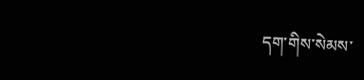དག་གིས་སེམས་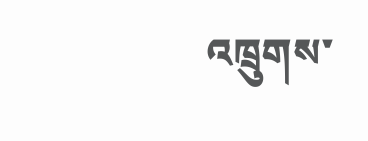འཁྲུགས་